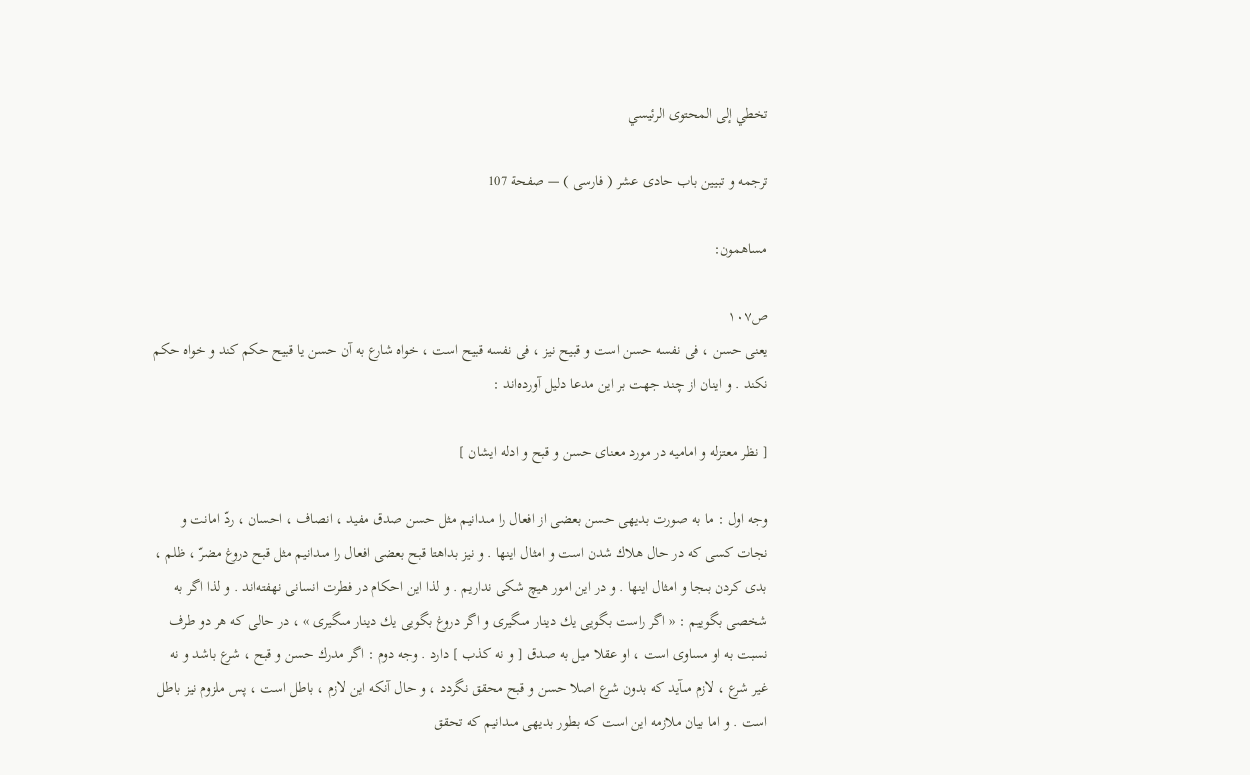تخطي إلى المحتوى الرئيسي

ترجمه و تبيين باب حادى عشر ( فارسى ) — صفحة 107

مساهمون:

ص١٠٧
يعنى حسن ، فى نفسه حسن است و قبيح نيز ، فى نفسه قبيح است ، خواه شارع به آن حسن يا قبيح حكم كند و خواه حكم نكند . و اينان از چند جهت بر اين مدعا دليل آورده‌اند :

[ نظر معتزله و اماميه در مورد معناى حسن و قبح و ادله ايشان ]

وجه اول : ما به صورت بديهى حسن بعضى از افعال را مىدانيم مثل حسن صدق مفيد ، انصاف ، احسان ، ردّ امانت و نجات كسى كه در حال هلاك شدن است و امثال اينها . و نيز بداهتا قبح بعضى افعال را مىدانيم مثل قبح دروغ مضرّ ، ظلم ، بدى كردن بىجا و امثال اينها . و در اين امور هيچ شكى نداريم . و لذا اين احكام در فطرت انسانى نهفته‌اند . و لذا اگر به شخصى بگوييم : « اگر راست بگويى يك دينار مىگيرى و اگر دروغ بگويى يك دينار مىگيرى » ، در حالى كه هر دو طرف نسبت به او مساوى است ، او عقلا ميل به صدق [ و نه كذب ] دارد . وجه دوم : اگر مدرك حسن و قبح ، شرع باشد و نه غير شرع ، لازم مىآيد كه بدون شرع اصلا حسن و قبح محقق نگردد ، و حال آنكه اين لازم ، باطل است ، پس ملزوم نيز باطل است . و اما بيان ملازمه اين است كه بطور بديهى مىدانيم كه تحقق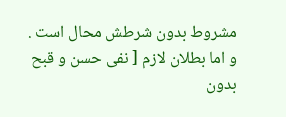مشروط بدون شرطش محال است . و اما بطلان لازم [ نفى حسن و قبح بدون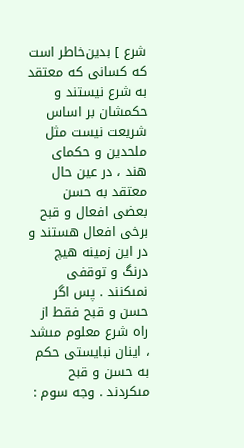شرع ] بدين‌خاطر است كه كسانى كه معتقد به شرع نيستند و حكمشان بر اساس شريعت نيست مثل ملحدين و حكماى هند ، در عين حال معتقد به حسن بعضى افعال و قبح برخى افعال هستند و در اين زمينه هيچ درنگ و توقفى نمىكنند . پس اگر حسن و قبح فقط از راه شرع معلوم مىشد ، اينان نبايستى حكم به حسن و قبح مىكردند . وجه سوم :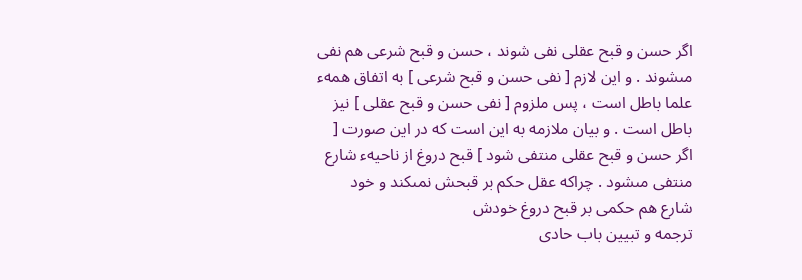اگر حسن و قبح عقلى نفى شوند ، حسن و قبح شرعى هم نفى مىشوند . و اين لازم [ نفى حسن و قبح شرعى ] به اتفاق همهء علما باطل است ، پس ملزوم [ نفى حسن و قبح عقلى ] نيز باطل است . و بيان ملازمه به اين است كه در اين صورت [ اگر حسن و قبح عقلى منتفى شود ] قبح دروغ از ناحيهء شارع منتفى مىشود . چراكه عقل حكم بر قبحش نمىكند و خود شارع هم حكمى بر قبح دروغ خودش
ترجمه و تبيين باب حادى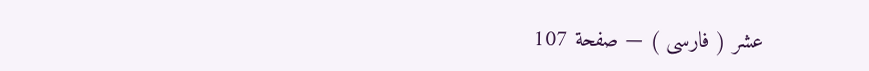عشر ( فارسى ) — صفحة 107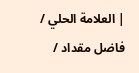| العلامة الحلي / فاضل مقداد /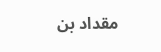مقداد بن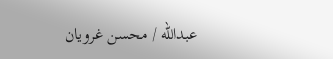عبدالله / محسن غرويان